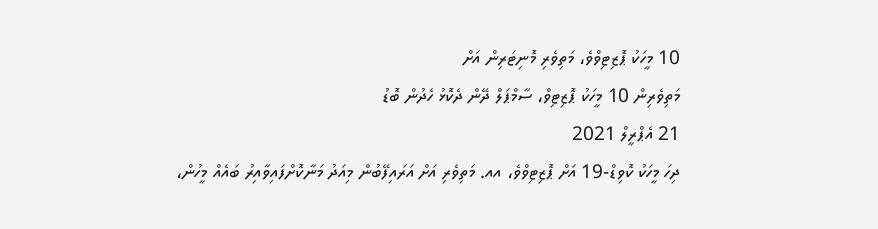10 މީހަކު ޕޮޒިޓިވްވެ، މަތިވެރި މޮނިޓަރިން އަށް
މަތިވެރިން 10 މީހަކު ޕޮޒިޓިވް، ސާމްޕަލް ދޭން ދެކޮޅު ހެދުން ބޮޑު
21 އެޕްރީލް 2021
ދިހަ މީހަކު ކޮވިޑް-19 އަށް ޕޮޒިޓިވްވެ، އއ. މަތިވެރި އަށް އަރައިފޭބުން މިއަދު މަނާކޮށްފައިވާއިރު ބައެއް މީހުން،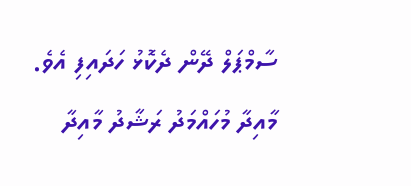ސާމްޕަލް ދޭން ދެކޮޅު ހަދައިފި އެވެ.
މާއިދާ މުހައްމަދު ރަޝާދު މާއިދާ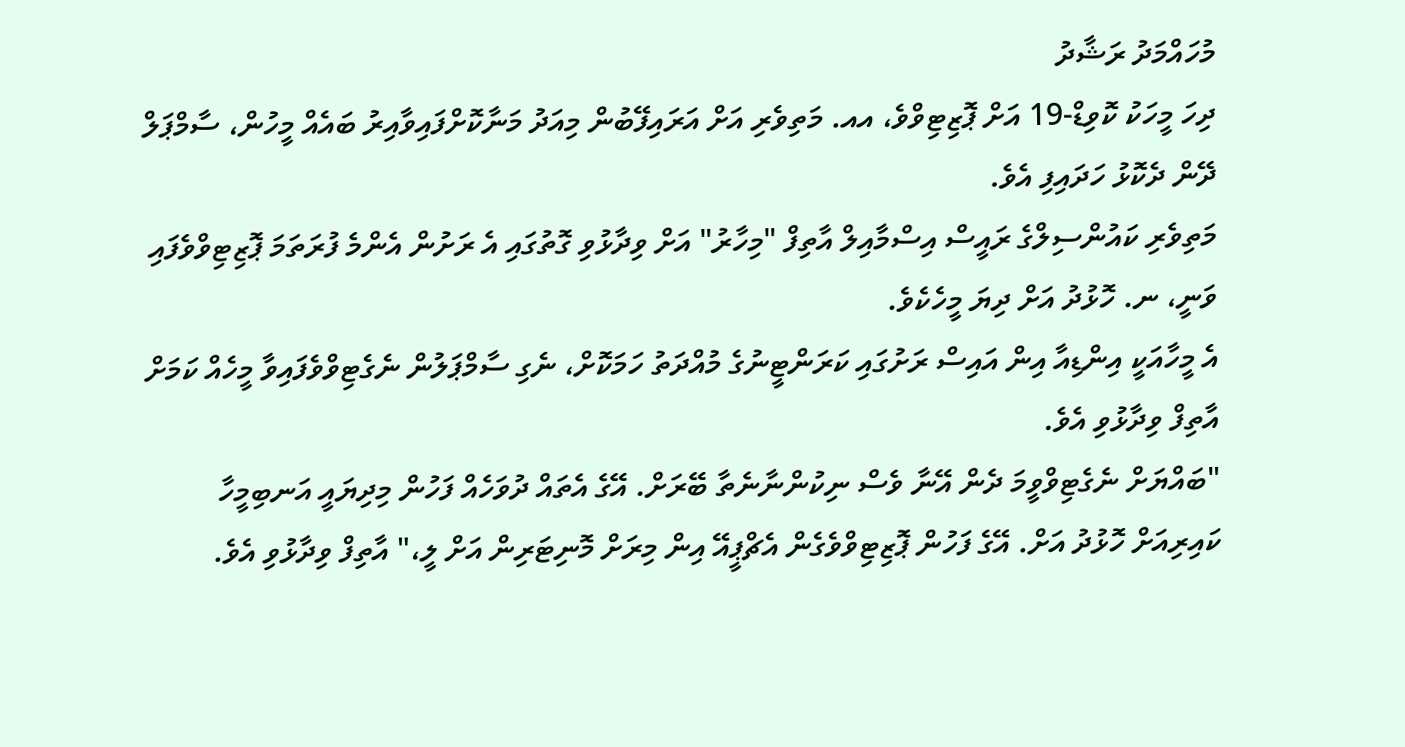މުހައްމަދު ރަޝާދު
ދިހަ މީހަކު ކޮވިޑް-19 އަށް ޕޮޒިޓިވްވެ، އއ. މަތިވެރި އަށް އަރައިފޭބުން މިއަދު މަނާކޮށްފައިވާއިރު ބައެއް މީހުން، ސާމްޕަލް ދޭން ދެކޮޅު ހަދައިފި އެވެ.
މަތިވެރި ކައުންސިލްގެ ރައީސް އިސްމާއިލް އާތިފް "މިހާރު" އަށް ވިދާޅުވި ގޮތުގައި އެ ރަށުން އެންމެ ފުރަތަމަ ޕޮޒިޓިވްވެފައި ވަނީ، ނ. ހޮޅުދު އަށް ދިޔަ މީހެކެވެ.
އެ މީހާއަކީ އިންޑިއާ އިން އައިސް ރަށުގައި ކަރަންޓީނުގެ މުއްދަތު ހަމަކޮށް، ނެގި ސާމްޕަލުން ނެގެޓިވްވެފައިވާ މީހެއް ކަމަށް އާތިފް ވިދާޅުވި އެވެ.
"ބައްޔަށް ނެގެޓިވްވީމަ ދެން އޭނާ ވެސް ނިކުންނާނެތާ ބޭރަށް. އޭގެ އެތައް ދުވަހެއް ފަހުން މިދިޔައީ އަނބިމީހާ ކައިރިއަށް ހޮޅުދު އަށް. އޭގެ ފަހުން ޕޮޒިޓިވްވެގެން އެޗްޕީއޭ އިން މިރަށް މޮނިޓަރިން އަށް ލީ،" އާތިފް ވިދާޅުވި އެވެ.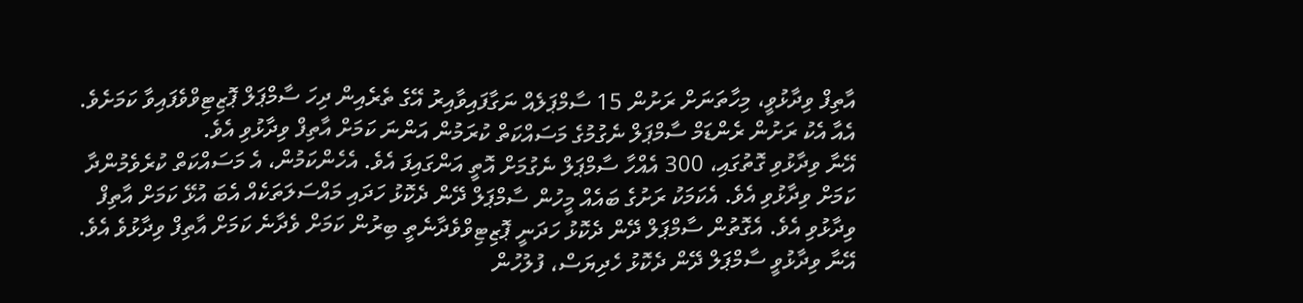އާތިފް ވިދާޅުވީ، މިހާތަނަށް ރަށުން 15 ސާމްޕަލެއް ނަގާފައިވާއިރު އޭގެ ތެރެއިން ދިހަ ސާމްޕަލް ޕޮޒިޓިވްވެފައިވާ ކަމަށެވެ. އެއާ އެކު ރަށުން ރެންޑަމް ސާމްޕަލް ނެގުމުގެ މަސައްކަތް ކުރަމުން އަންނަ ކަމަށް އާތިފް ވިދާޅުވި އެވެ.
އޭނާ ވިދާޅުވި ގޮތުގައި، 300 އެއްހާ ސާމްޕަލް ނެގުމަށް އޮތީ އަންގައިފަ އެވެ. އެހެންކަމުން، އެ މަސައްކަތް ކުރެވެމުންދާ ކަމަށް ވިދާޅުވި އެވެ. އެކަމަކު ރަށުގެ ބައެއް މީހުން ސާމްޕަލް ދޭން ދެކޮޅު ހަދައި މައްސަލަތަކެއް އެބަ އުޅޭ ކަމަށް އާތިފް ވިދާޅުވި އެވެ. އެގޮތުން ސާމްޕަލް ދޭން ދެކޮޅު ހަދަނީ ޕޮޒިޓިވްވެދާނެތީ ބިރުން ކަމަށް ވެދާނެ ކަމަށް އާތިފް ވިދާޅުވެ އެވެ.
އޭނާ ވިދާޅުވީ ސާމްޕަލް ދޭން ދެކޮޅު ހެދިޔަސް، ފުލުހުން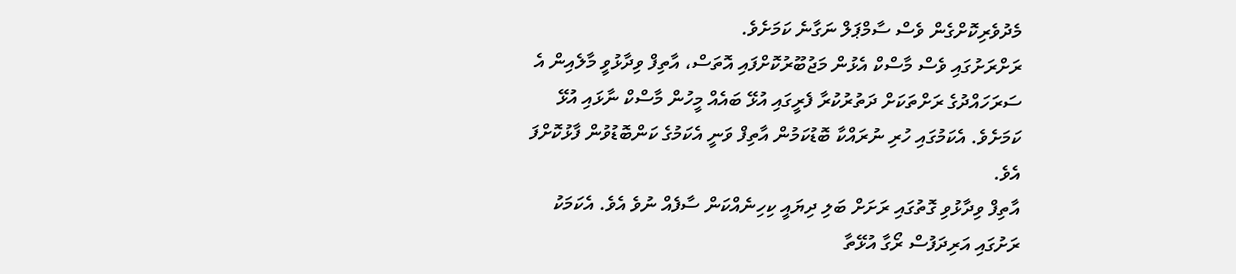މެދުވެރިކޮށްގެން ވެސް ސާމްޕަލް ނަގާނެ ކަމަށެވެ.
ރަށްރަށުގައި ވެސް މާސްކް އެޅުން މަޖުބޫރުކޮށްފައި އޮތަސް، އާތިފް ވިދާޅުވީ މާލެއިން އެ ސަރަހައްދުގެ ރަށްތަކަށް ދަތުރުކުރާ ފެރީގައި އުޅޭ ބައެއް މީހުން މާސްކް ނާޅައި އުޅޭ ކަމަށެވެ. އެކަމުގައި ހުރި ނުރައްކާ ބޮޑުކަމުން އާތިފް ވަނީ އެކަމުގެ ކަންބޮޑުވުން ފާޅުކޮށްފަ އެވެ.
އާތިފް ވިދާޅުވި ގޮތުގައި ރަށަށް ބަލި ދިޔައީ ކިހިނެއްކަން ސާފެއް ނުވެ އެވެ. އެކަމަކު ރަށުގައި އަރިދަފުސް ރޯގާ އުޅޭތާ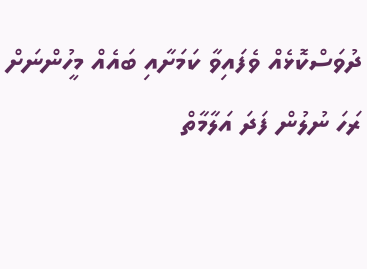ދުވަސްކޮޅެއް ވެފައިވާ ކަމަށާއި ބައެއް މީހުންނަށް ރަހަ ނުލުން ފަދަ އަލާމާތް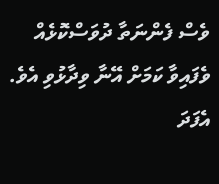ވެސް ފެންނަތާ ދުވަސްކޮޅެއް ވެފައިވާ ކަމަށް އޭނާ ވިދާޅުވި އެވެ. އެފަދަ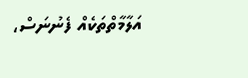އަލާމާތްތަކެއް ފެނުނަސް،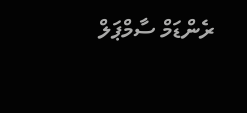ރެންޑަމް ސާމްޕަލް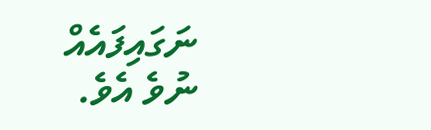ނަގައިފައެއް ނުވެ އެވެ.